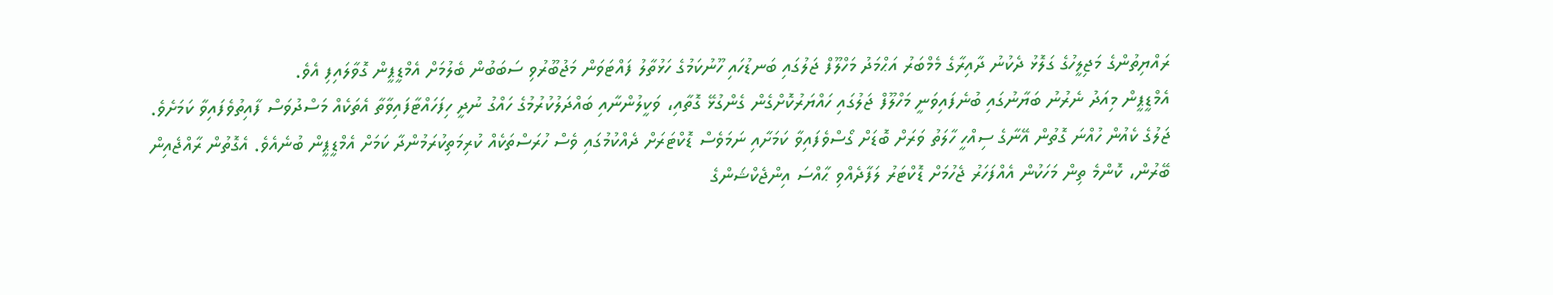ރައްޔިތުންގެ މަޖިލީހުގެ ގަލޮޅު ދެކުނު ދާއިރާގެ މެމްބަރު އަޙްމަދު މަހްލޫފް ޖަލުގައި ބަނޑުހައި ހޫނުކަމުގެ ހަޅުތާލު ފައްޓަވަން މަޖުބޫރުވި ސަބަބުން ބެލުމަށް އެމްޑީޕީން ގޮވާލައިފި އެވެ.
އެމްޑީޕީން މިއަދު ނެރުނު ބަޔާނުގައި ބުނެފައިވަނީ މަހްލޫފް ޖަލުގައި ހައްޔަރުކޮށްގެން ގެންގުޅޭ ގޮތާއި، ވަކީލުންނާއި ބައްދަލުކުރުމުގެ ހައްގު ނުދީ ހިފަހައްޓާފައިވާތާ އެތަކެއް މަސްދުވަސް ފާއިތުވެފައިވާ ކަމަށެވެ. ޖަލުގެ ކެއުން ހުއްނަ ގޮތުން އޭނާގެ ސިއްހީ ހާލަތު ވަރަށް ބޮޑަށް ގޯސްވެފައިވާ ކަމަށާއި ނަމަވެސް ޑޮކްޓަރަށް ދެއްކުމުގައި ވެސް ހުރަސްތަކެއް ކުރިމަތިކުރަމުންދާ ކަމަށް އެމްޑީޕީން ބުނެއެވެ. އެގޮތުން ރާއްޖެއިން ބޭރުން، ކޮންމެ ތިން މަހަކުން އެއްފަހަރު ޖެހުމަށް ޑޮކްޓަރު ލަފާދެއްވި ޙާއްސަ އިންޖެކްޝަންގެ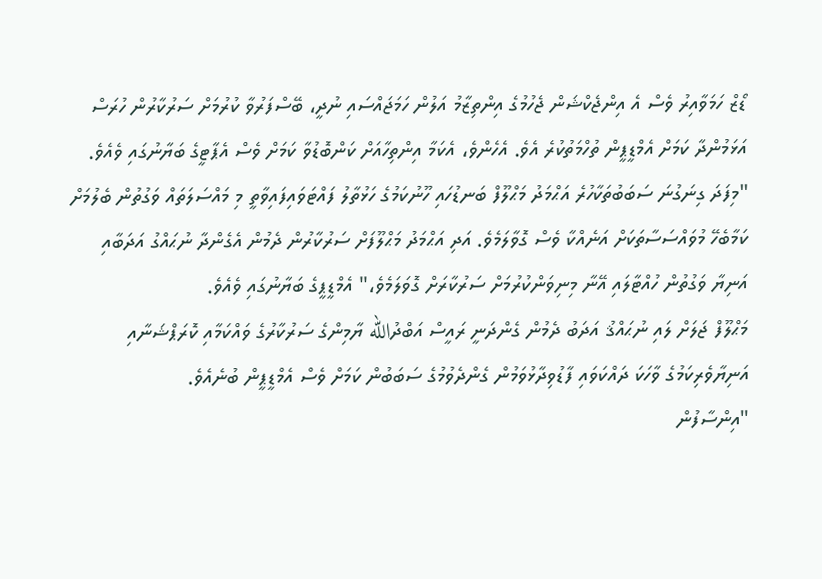ޑޯޒް ހަމަވާއިރު ވެސް އެ އިންޖެކްޝަން ޖެހުމުގެ އިންތިޒާމު އަލުން ހަމަޖައްސައި ނުދީ، ބޭސްފަރުވާ ކުރުމަށް ސަރުކާރުން ހުރަސް އަޅަމުންދާ ކަމަށް އެމްޑީޕީން ތުހްމަތުކުރެ އެވެ. އެހެންވެ، އެކަމާ އިންތިހާއަށް ކަންބޮޑުވާ ކަމަށް ވެސް އެޕާޓީގެ ބަޔާނުގައި ވެއެވެ.
"މިފަދަ ގިނަގުނަ ސަބަބުތަކާހުރެ އަޙްމަދު މަޙްލޫފް ބަނޑުހައި ހޫނުކަމުގެ ހަޅުތާލު ފައްޓަވައިފައިވާތީ މި މައްސަލަތައް ވަގުތުން ބެލުމަށް ކަމާބެހޭ މުވައްސަސާތަކަށް އަނެއްކާ ވެސް ގޮވާލަމެވެ. އަދި އަޙްމަދު މަޙްލޫފަށް ސަރުކާރުން ދެމުން އެގެންދާ ނުޙައްގު އަދަބާއި އަނިޔާ ވަގުތުން ހުއްޓާލައި އޭނާ މިނިވަންކުރުމަށް ސަރުކާރަށް ގޮވަލަމެވެ،" އެމްޑީޕީގެ ބަޔާނުގައި ވެއެވެ.
މަޙްލޫފް ޖަލަށް ލައި ނުޙައްޤު އަދަބު ދެމުން ގެންދަނީ ރައީސް އަބްދުالله ޔާމިންގެ ސަރުކާރުގެ ވައްކަމާއި ކޮރަޕްޝަނާއި އަނިޔާވެރިކަމުގެ ވާހަކަ ދައްކަވައި ފާޑުވިދާޅުވަމުން ގެންދެވުމުގެ ސަބަބުން ކަމަށް ވެސް އެމްޑީޕީން ބުނެއެވެ.
"އިންސާފުން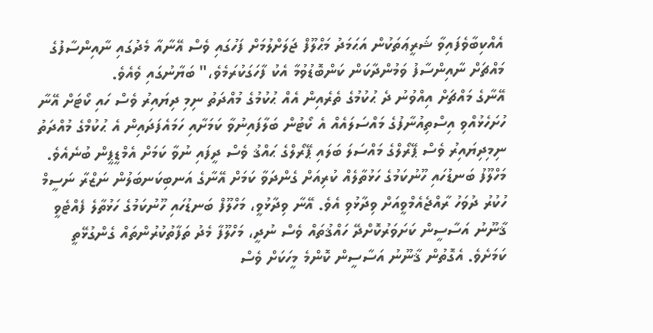އެއްކިބާވެފައިވާ ޝަރީޢަތަކުން އަޙަމަދު މަޙްލޫފް ޖަލަށްލުމަށް ފަހުގައި ވެސް އޭނާއާ މެދުގައި ނާއިންސާފުގެ މައްޗަށް ނާއިންސާފު ވަމުންދާކަން ކަންބޮޑުވުމާ އެކު ފާހަގަކުރަމެވެ،" ބަޔާނުގައި ވެއެވެ.
އޭނާގެ މައްޗަށް އިއްވުނު ދެ ޙުކުމުގެ ތެރެއިން އެއް ޙުކުމުގެ މުއްދަތު ނިމި ދިޔައިރު ވެސް ހައި ކޯޓަށް އޭނާ ހުށަހެޅުއްވި އިސްތިއުނާފުގެ މައްސަލައެއް އެ ކޯޓުން ބަލާފައިނުވާ ކަމަށާއި ހަމައެފަދައިން އެ ޙުކުމްގެ މުއްދަތު ނިމިދިޔައިރު ވެސް ޕޭރޯލްގެ މައްސަލަ ބަލައި ޕޭރޯލްގެ ޙައްޤު ވެސް ދީފައި ނުވާ ކަމަށް އެމްޑީޕީން ބުނެއެވެ.
މަހްލޫފު ބަނޑުހައި ހޫނުކަމުގެ ހަޅުތާލެއް ކުރިއަށް ގެންދަވާ ކަމަށް އޭނާގެ އަނބިކަނބަލުން ނަޒްރާ ނަސީމް ހުކުރު ދުވަހު ރާއްޖެއެމްވީއަށް ވިދާޅުވި އެވެ. އޭނާ ވިދާޅުވީ، މަހްލޫފް ބަނޑުހައި ހޫނުކަމުގެ ހަޅުތާލެ ފެއްޓެވީ ޤާނޫނު އަސާސީން ކަށަވަރުކޮށްދޭ ހައްޤުތައް ވެސް ނުދީ، މަހްލޫފާ މެދު ތަފާތުކުރުންތައް ގެންގުޅޭތީ ކަމަށެވެ. އެގޮތުން ޤާނޫނު އަސާސީން ކޮންމެ މީހަކަށް ވެސް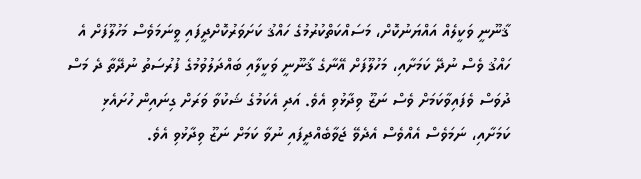ޤާނޫނީ ވަކީލެއް އައްޔަނުކޮށް، މަސައްކަތްކުރުމުގެ ހައްޤު ކަށަވަރުކޮށްދީފައި ވީނަމަވެސް މަހުލޫފަށް އެ ހައްޤު ވެސް ނުދޭ ކަމަށާއި، މަހުލޫފަށް އޭނާގެ ޤާނޫނީ ވަކީލާއި ބައްދަލުވުމުގެ ފުރުސަތު ނުދޭތާ ދެ މަސް ދުވަސް ވެފައިވާކަމަށް ވެސް ނަޒޫ ވިދާޅުވި އެވެ. އަދި އެކަމުގެ ޝަކުވާ ވަރަށް ގިނައިން ހުށައެޅި ކަމަށާއި، ނަމަވެސް އެއްވެސް އެދެވޭ ޖަވާބެއްދީފައި ނުވާ ކަމަށް ނަޒޫ ވިދާޅުވި އެވެ.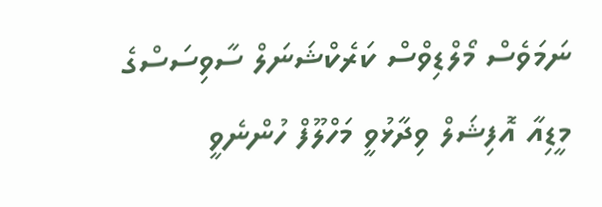ނަމަވެސް މޯލްޑިވްސް ކަރެކްޝަނަލް ސާވިސަސްގެ މީޑިއާ އޮފިޝަލް ވިދާޅުވީ މަހްލޫފް ހުންނެވީ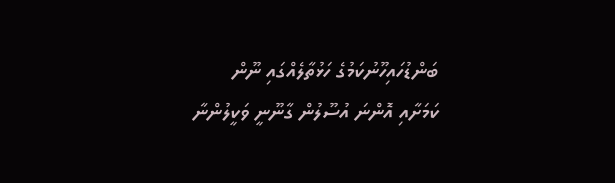ބަންޑުހައިހޫނުކަމުގެ ހަޅުތާލެއްގައި ނޫން ކަމަށާއި އޮންނަ އުސޫލުން ގާނޫނީ ވަކީލުންނާ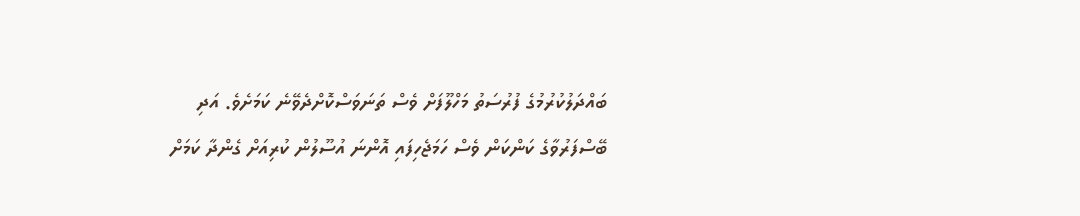ބައްދަލުކުރުމުގެ ފުރުސަތު މަހްލޫފަށް ވެސް ތަނަވަސްކޮށްދެވޭނެ ކަމަށެވެ. އަދި ބޭސްފަރުވާގެ ކަންކަން ވެސް ހަމަޖެހިފައި އޮންނަ އުސޫލުން ކުރިއަށް ގެންދާ ކަމަށް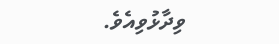ވިދާޅުވިއެވެ.